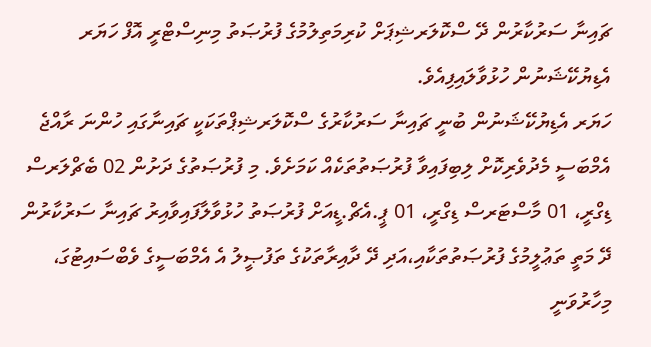ޗައިނާ ސަރުކާރުން ދޭ ސްކޮލަރޝިޕަށް ކުރިމަތިލުމުގެ ފުރުޞަތު މިނިސްޓްރީ އޮފް ހަޔަރ އެޑިޔުކޭޝަނުން ހުޅުވާލައިފިއެވެ.
ހަޔަރ އެޑިޔުކޭޝަނުން ބުނީ ޗައިނާ ސަރުކާރުގެ ސްކޮލަރޝިޕްތަކަކީ ޗައިނާގައި ހުންނަ ރާއްޖެ އެމްބަސީ މެދުވެރިކޮށް ލިބިފައިވާ ފުރުޞަތުތަކެއް ކަމަށެވެ. މި ފުރުޞަތުގެ ދަށުން 02 ބެޗްލަރސް ޑިގްރީ، 01 މާސްޓަރސް ޑިގްރީ، 01 ޕީ.އެޗް.ޑީއަށް ފުރުޞަތު ހުޅުވާލާފައިވާއިރު ޗައިނާ ސަރުކާރުން ދޭ މަތީ ތަޢުލީމުގެ ފުރުޞަތުތަކާއި،އަދި ދޭ ދާއިރާތަކުގެ ތަފުޞީލު އެ އެމްބަސީގެ ވެބްސައިޓުގަ، މިހާރުވަނީ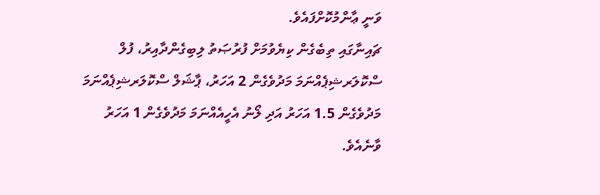ވަނީ ޢާންމުކޮށްފައެވެ.
ޗައިނާގައި ތިބެގެން ކިޔެވުމަށް ފުރުޞަތު ލިބިގެންދާއިރު، ފުލް ސްކޮލަރޝިޕެއްނަމަ މަދުވެގެން 2 އަހަރު، ޕާޝަލް ސްކޮލަރޝިޕެއްނަމަ މަދުވެގެން 1.5 އަހަރު އަދި ލޯނު އެހީއެއްނަމަ މަދުވެގެން 1 އަހަރު ވާނެއެވެ.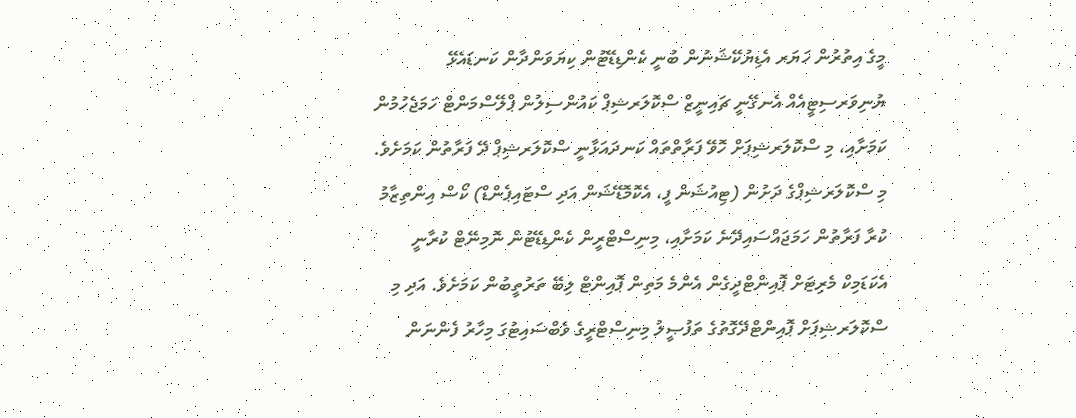މީގެ އިތުރުން ހަޔަރ އެޑިޔުކޭޝަނުން ބުނީ ކެންޑިޑޭޓުން ކިޔަވަންދާން ކަނޑައެޅޭ ޔުނިވަރސިޓީއެއް އެނގޭނީ ޗައިނީޒް ސްކޮލަރޝިޕް ކައުންސިލުން ޕްލޭސްމަންޓް ހަމަޖެހުމުން ކަމަށާއި، މި ސްކޮލަރޝިޕަށް ހޮވޭ ފަރާތްތައް ކަނދައަޅާނީ ސްކޮލަރޝިޕް ދޭ ފަރާތުން ކަމަށެވެ.
މި ސްކޮލަރޝިޕްގެ ދަށުން (ޓިއުޝަން ފީ، އެކޮމޮޑޭޝަން އަދި ސްޓައިޕެންޑް) ކޯސް އިންތިޒާމު ކުރާ ފަރާތުން ހަމަޖައްސައިދޭނެ ކަމަށާއި، މިނިސްޓްރީން ކެންޑިޑޭޓުން ނޮމިނޭޓް ކުރާނީ އެކަޑަމިކް މެރިޓަށް ޕޮއިންޓްދީގެން އެންމެ މަތިން ޕޮއިންޓް ލިބޭ ތަރުތީބުން ކަމަށެވެ. އަދި މި ސްކޮލަރޝިޕަށް ޕޮއިންޓްދޭގޮތުގެ ތަފުޞީލު މިނިސްޓްރީގެ ވެބްސައިޓުގަ މިހާރު ފެންނަން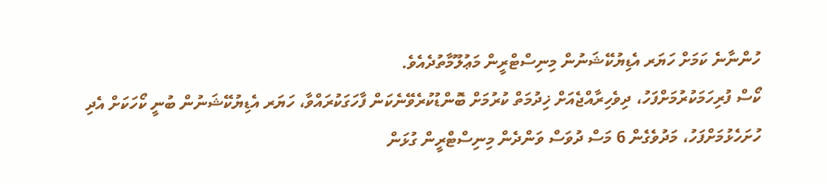ހުންނާނެ ކަމަށް ހަޔަރ އެޑިޔުކޭޝަނުން މިނިސްޓްރީން މަޢުލޫމާތުދެއެވެ.
ކޯސް ފުރިހަމަކުރުމަށްފަހު، ދިވެހިރާއްޖެއަށް ޚިދުމަތް ކުރުމަށް ބޮންޑުކުރެވޭނެކަން ފާހަގަކުރައްވާ، ހަޔަރ އެޑިޔުކޭޝަނުން ބުނީ ކޯހަކަށް އެދި ހުށަހެޅުމަށްފަހު، މަދުވެގެން 6 މަސް ދުވަސް ވަންދެން މިނިސްޓްރީން ގުޅަން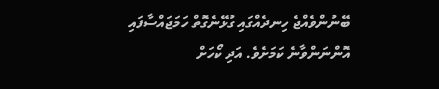ބޭނުންވެއްޖެ ހިނދެއްގައި ގުޅޭނެގޮތް ހަމަޖައްސާފައި އޮންނަންވާނެ ކަމަށެވެ. އަދި ކޯހަށް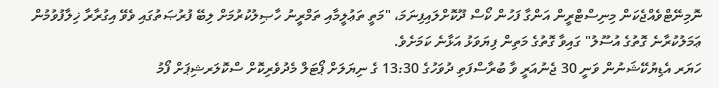ނޮމިނޭޓްވެއްޖެކަން މިނިސްޓްރީން އަންގާ ފަހުން ކޯސް ދޫކޮށްލައިފިނަމަ، "މަތީ ތަޢުލީމާއި ތަމްރީނު ހާޞިލުކުރުމަށް ލިބޭ ފުރުޞަތުގައި ވެވޭ އިގުރާރާ ޚިލާފުވުމުން ޢަމަލުކުރާނެ ގޮތުގެ އުސޫލު" ގައިވާ ގޮތުގެ މަތިން ފިޔަވަޅު އަޅާނެ ކަމަށެވެ.
ހަޔަރ އެޑިޔުކޭޝަނުން ވަނީ 30 ޖެނުއަރީ ވާ ބުރާސްފަތި ދުވަހުގެ 13:30 ގެ ނިޔަލަށް ޕޯޓަލް މެދުވެރިކޮށް ސްކޮލަރޝިޕަށް ފޯމު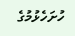ހުށަހެޅުމުގެ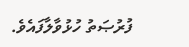ފުރުޞަތު ހުޅުވާލާފައެވެ.